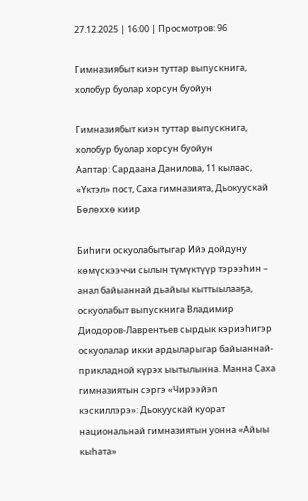27.12.2025 | 16:00 | Просмотров: 96

Гимназиябыт киэн туттар выпускнига, холобур буолар хорсун буойун

Гимназиябыт киэн туттар выпускнига, холобур буолар хорсун буойун
Ааптар: Сардаана Данилова, 11 кылаас, «Үктэл» пост, Саха гимназията, Дьокуускай
Бөлөххө киир

Биһиги оскуолабытыгар Ийэ дойдуну көмүскээччи сылын түмүктүүр тэрээһин – анал байыаннай дьайыы кыттыылааҕа, оскуолабыт выпускнига Владимир Диодоров-Лаврентьев сырдык кэриэһигэр оскуолалар икки ардыларыгар байыаннай-прикладной күрэх ыытылынна. Манна Саха гимназиятын сэргэ «Чирээйэп кэскиллэрэ»: Дьокуускай куорат национальнай гимназиятын уонна «Айыы кыһата»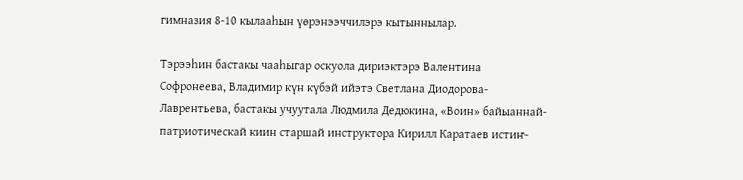гимназия 8-10 кылааһын үөрэнээччилэрэ кытыннылар.

Тэрээһин бастакы чааһыгар оскуола дириэктэрэ Валентина Софронеева, Владимир күн күбэй ийэтэ Светлана Диодорова-Лаврентьева, бастакы учуутала Людмила Дедюкина, «Воин» байыаннай-патриотическай киин старшай инструктора Кирилл Каратаев истиҥ-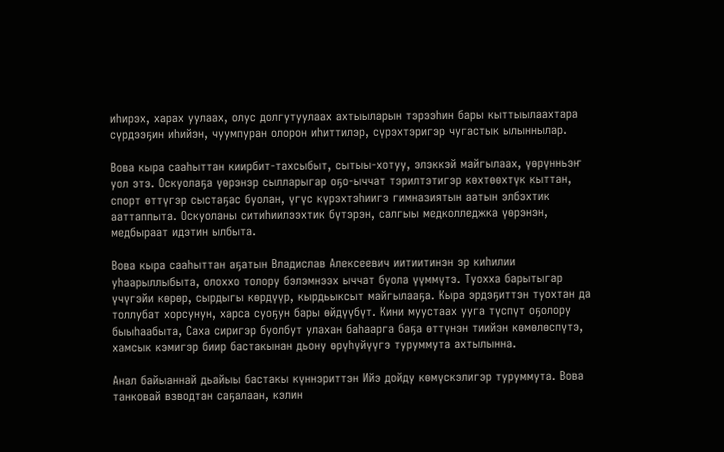иһирэх, харах уулаах, олус долгутуулаах ахтыыларын тэрээһин бары кыттыылаахтара сүрдээҕин иһийэн, чуумпуран олорон иһиттилэр, сүрэхтэригэр чугастык ылыннылар.

Вова кыра сааһыттан киирбит-тахсыбыт, сытыы-хотуу, элэккэй майгылаах, үөрүнньэҥ уол этэ. Оскуолаҕа үөрэнэр сылларыгар оҕо-ыччат тэрилтэтигэр көхтөөхтүк кыттан, спорт өттүгэр сыстаҕас буолан, үгүс күрэхтэһиигэ гимназиятын аатын элбэхтик ааттаппыта. Оскуоланы ситиһиилээхтик бүтэрэн, салгыы медколледжка үөрэнэн, медбыраат идэтин ылбыта.

Вова кыра сааһыттан аҕатын Владислав Алексеевич иитиитинэн эр киһилии уһаарыллыбыта, олоххо толору бэлэмнээх ыччат буола үүммүтэ. Туохха барытыгар үчүгэйи көрөр, сырдыгы көрдүүр, кырдьыксыт майгылааҕа. Кыра эрдэҕиттэн туохтан да толлубат хорсунун, харса суоҕун бары өйдүүбүт. Кини муустаах ууга түспүт оҕолору быыһаабыта, Саха сиригэр буолбут улахан баһаарга баҕа өттүнэн тиийэн көмөлөспүтэ, хамсык кэмигэр биир бастакынан дьону өрүһүйүүгэ туруммута ахтылынна.

Анал байыаннай дьайыы бастакы күннэриттэн Ийэ дойду көмүскэлигэр туруммута. Вова танковай взводтан саҕалаан, кэлин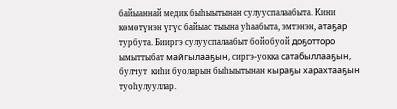байыаннай медик быһыытынан сулууспалаабыта. Кини көмөтүнэн үгүс байыас тыына уһаабыта, эмтэнэн, атаҕар турбута. Бииргэ сулууспалаабыт бойобуой доҕотторо ымыттыбат майгылааҕын, сиргэ-уокка сатабыллааҕын, булчут  киһи буоларын быһыытынан кыраҕы харахтааҕын туоһулууллар.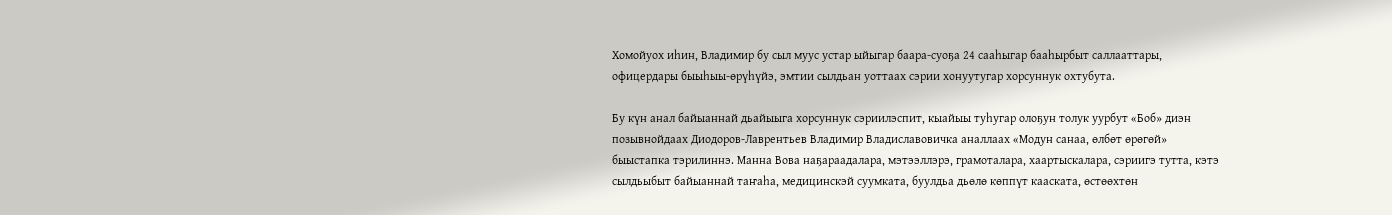Хомойуох иһин, Владимир бу сыл муус устар ыйыгар баара-суоҕа 24 сааһыгар бааһырбыт саллааттары, офицердары быыһыы-өрүһүйэ, эмтии сылдьан уоттаах сэрии хонуутугар хорсуннук охтубута.

Бу күн анал байыаннай дьайыыга хорсуннук сэриилэспит, кыайыы туһугар олоҕун толук уурбут «Боб» диэн позывнойдаах Диодоров-Лаврентьев Владимир Владиславовичка аналлаах «Модун санаа, өлбөт өрөгөй» быыстапка тэрилиннэ. Манна Вова наҕараадалара, мэтээллэрэ, грамоталара, хаартыскалара, сэриигэ тутта, кэтэ сылдьыбыт байыаннай таҥаһа, медицинскэй суумката, буулдьа дьөлө көппүт кааската, өстөөхтөн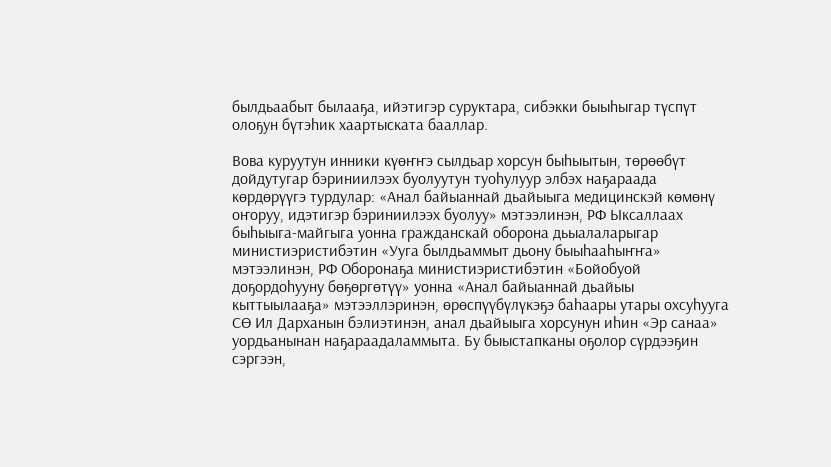былдьаабыт былааҕа, ийэтигэр суруктара, сибэкки быыһыгар түспүт олоҕун бүтэһик хаартыската бааллар.

Вова куруутун инники күөҥҥэ сылдьар хорсун быһыытын, төрөөбүт дойдутугар бэриниилээх буолуутун туоһулуур элбэх наҕараада көрдөрүүгэ турдулар: «Анал байыаннай дьайыыга медицинскэй көмөнү оҥоруу, идэтигэр бэриниилээх буолуу» мэтээлинэн, РФ Ыксаллаах быһыыга-майгыга уонна гражданскай оборона дьыалаларыгар министиэристибэтин «Ууга былдьаммыт дьону быыһааһыҥҥа» мэтээлинэн, РФ Оборонаҕа министиэристибэтин «Бойобуой доҕордоһууну бөҕөргөтүү» уонна «Анал байыаннай дьайыы кыттыылааҕа» мэтээллэринэн, өрөспүүбүлүкэҕэ баһаары утары охсуһууга СӨ Ил Дарханын бэлиэтинэн, анал дьайыыга хорсунун иһин «Эр санаа» уордьанынан наҕараадаламмыта. Бу быыстапканы оҕолор сүрдээҕин сэргээн,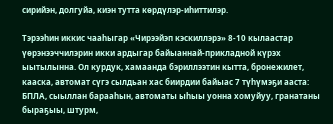сирийэн, долгуйа, киэн тутта көрдүлэр-иһиттилэр.

Тэрээһин иккис чааһыгар «Чирээйэп кэскиллэрэ» 8-10 кылаастар үөрэнээччилэрин икки ардыгар байыаннай-прикладной күрэх ыытылынна. Ол курдук, хамаанда бэриллээтин кытта, бронежилет, кааска, автомат сүгэ сылдьан хас биирдии байыас 7 түһүмэҕи ааста: БПЛА, сыыллан барааһын, автоматы ыһыы уонна хомуйуу, гранатаны быраҕыы, штурм,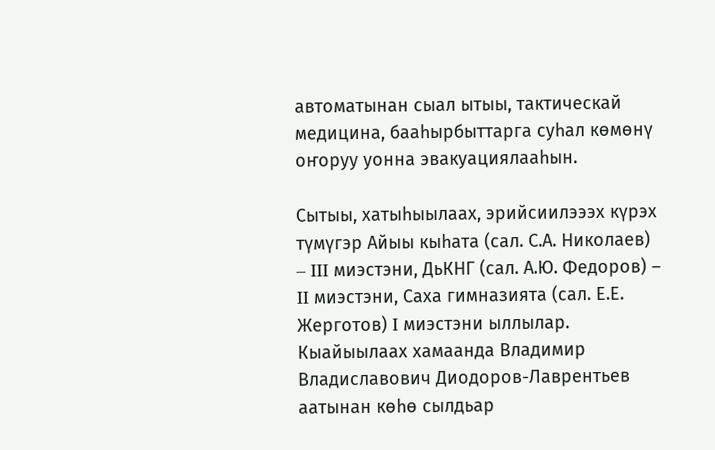автоматынан сыал ытыы, тактическай медицина, бааһырбыттарга суһал көмөнү оҥоруу уонна эвакуациялааһын.

Сытыы, хатыһыылаах, эрийсиилэээх күрэх түмүгэр Айыы кыһата (сал. С.А. Николаев) – III миэстэни, ДьКНГ (сал. А.Ю. Федоров) – II миэстэни, Саха гимназията (сал. Е.Е. Жерготов) I миэстэни ыллылар. Кыайыылаах хамаанда Владимир Владиславович Диодоров-Лаврентьев аатынан көһө сылдьар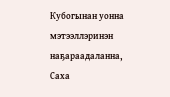Кубогынан уонна мэтээллэринэн наҕараадаланна, Саха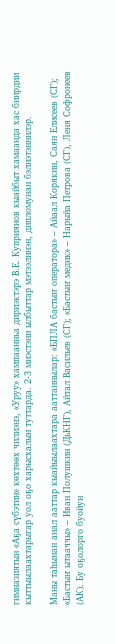гимназиятын «Аҕа сүбэтин» көхтөөх чилиэнэ, «Уруу» хампаанньа дириэктэрэ В.Е. Куприянов кыайбыт хамаанда хас биирдии кыттыылаахтарыгар уол оҕо харысхалын туттарда. 2-3 миэстэни ылбыттар мэтээлинэн, дипломунан бэлиэтэннилэр.

Маны таһынан анал ааттар кыайыылаахтара ааттаннылар: «БПЛА бастыҥ оператора» – Айаал Корякин, Саян Елисеев (СГ); «Бастыҥ ытааччы» – Иван Полушкин (ДьКНГ), Айтал Васильев (СГ); «Бастыҥ медик» – Нарыйа Петрова (СГ), Леня Софронеев (АК). Бу оҕолорго буойун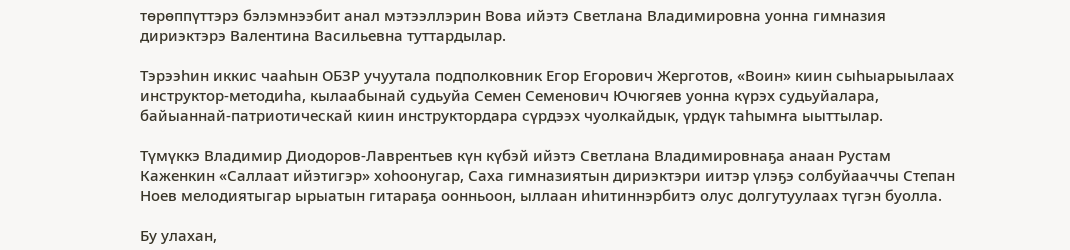төрөппүттэрэ бэлэмнээбит анал мэтээллэрин Вова ийэтэ Светлана Владимировна уонна гимназия дириэктэрэ Валентина Васильевна туттардылар.

Тэрээһин иккис чааһын ОБЗР учуутала подполковник Егор Егорович Жерготов, «Воин» киин сыһыарыылаах инструктор-методиһа, кылаабынай судьуйа Семен Семенович Ючюгяев уонна күрэх судьуйалара, байыаннай-патриотическай киин инструктордара сүрдээх чуолкайдык, үрдүк таһымҥа ыыттылар.

Түмүккэ Владимир Диодоров-Лаврентьев күн күбэй ийэтэ Светлана Владимировнаҕа анаан Рустам Каженкин «Саллаат ийэтигэр» хоһоонугар, Саха гимназиятын дириэктэри иитэр үлэҕэ солбуйааччы Степан Ноев мелодиятыгар ырыатын гитараҕа оонньоон, ыллаан иһитиннэрбитэ олус долгутуулаах түгэн буолла.

Бу улахан,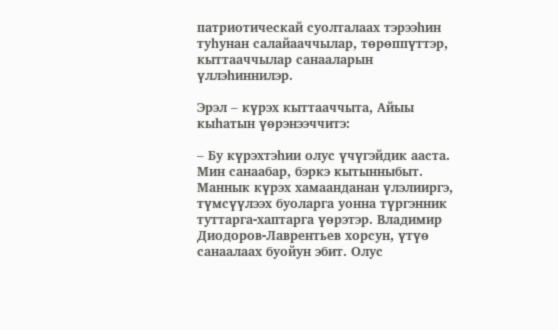патриотическай суолталаах тэрээһин туһунан салайааччылар, төрөппүттэр, кыттааччылар санааларын үллэһиннилэр.

Эрэл – күрэх кыттааччыта, Айыы кыһатын үөрэнээччитэ:

– Бу күрэхтэһии олус үчүгэйдик ааста. Мин санаабар, бэркэ кытынныбыт. Маннык күрэх хамаанданан үлэлииргэ, түмсүүлээх буоларга уонна түргэнник туттарга-хаптарга үөрэтэр. Владимир Диодоров-Лаврентьев хорсун, үтүө санаалаах буойун эбит. Олус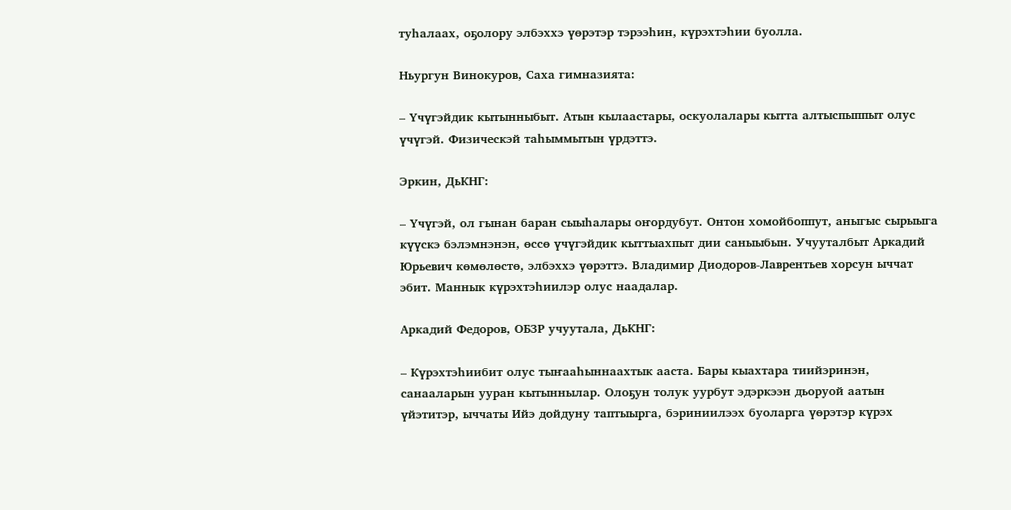туһалаах, оҕолору элбэххэ үөрэтэр тэрээһин, күрэхтэһии буолла.

Ньургун Винокуров, Саха гимназията:

– Үчүгэйдик кытынныбыт. Атын кылаастары, оскуолалары кытта алтыспыппыт олус үчүгэй. Физическэй таһыммытын үрдэттэ.

Эркин, ДьКНГ:

– Үчүгэй, ол гынан баран сыыһалары оҥордубут. Онтон хомойбоппут, аныгыс сырыыга күүскэ бэлэмнэнэн, өссө үчүгэйдик кыттыахпыт дии саныыбын. Учууталбыт Аркадий Юрьевич көмөлөстө, элбэххэ үөрэттэ. Владимир Диодоров-Лаврентьев хорсун ыччат эбит. Маннык күрэхтэһиилэр олус наадалар.

Аркадий Федоров, ОБЗР учуутала, ДьКНГ:

– Күрэхтэһиибит олус тыҥааһыннаахтык ааста. Бары кыахтара тиийэринэн, санааларын ууран кытыннылар. Олоҕун толук уурбут эдэркээн дьоруой аатын үйэтитэр, ыччаты Ийэ дойдуну таптыырга, бэриниилээх буоларга үөрэтэр күрэх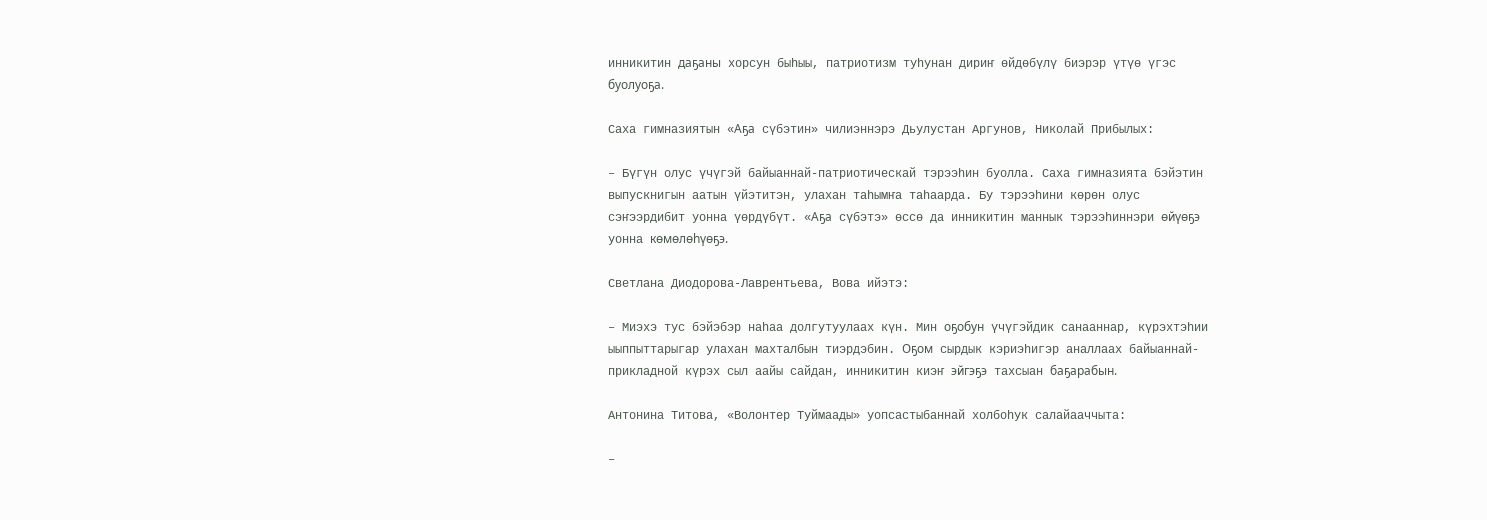инникитин даҕаны хорсун быһыы, патриотизм туһунан дириҥ өйдөбүлү биэрэр үтүө үгэс буолуоҕа.

Саха гимназиятын «Аҕа сүбэтин» чилиэннэрэ Дьулустан Аргунов, Николай Прибылых:

– Бүгүн олус үчүгэй байыаннай-патриотическай тэрээһин буолла. Саха гимназията бэйэтин выпускнигын аатын үйэтитэн, улахан таһымҥа таһаарда. Бу тэрээһини көрөн олус сэҥээрдибит уонна үөрдүбүт. «Аҕа сүбэтэ» өссө да инникитин маннык тэрээһиннэри өйүөҕэ уонна көмөлөһүөҕэ.

Светлана Диодорова-Лаврентьева, Вова ийэтэ:

– Миэхэ тус бэйэбэр наһаа долгутуулаах күн. Мин оҕобун үчүгэйдик санааннар, күрэхтэһии ыыппыттарыгар улахан махталбын тиэрдэбин. Оҕом сырдык кэриэһигэр аналлаах байыаннай-прикладной күрэх сыл аайы сайдан, инникитин киэҥ эйгэҕэ тахсыан баҕарабын.

Антонина Титова, «Волонтер Туймаады» уопсастыбаннай холбоһук салайааччыта:

–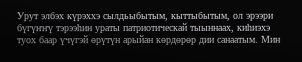Урут элбэх күрэххэ сылдьыбытым, кыттыбытым, ол эрээри бүгүҥҥү тэрээһин ураты патриотическай тыыннаах, киһиэхэ туох баар үчүгэй өрүтүн арыйан көрдөрөр дии санаатым. Мин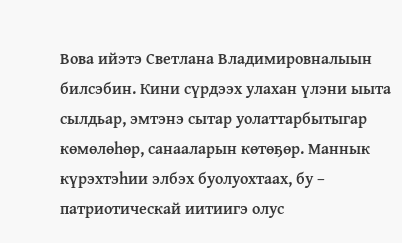Вова ийэтэ Светлана Владимировналыын билсэбин. Кини сүрдээх улахан үлэни ыыта сылдьар, эмтэнэ сытар уолаттарбытыгар көмөлөһөр, санааларын көтөҕөр. Маннык күрэхтэһии элбэх буолуохтаах, бу – патриотическай иитиигэ олус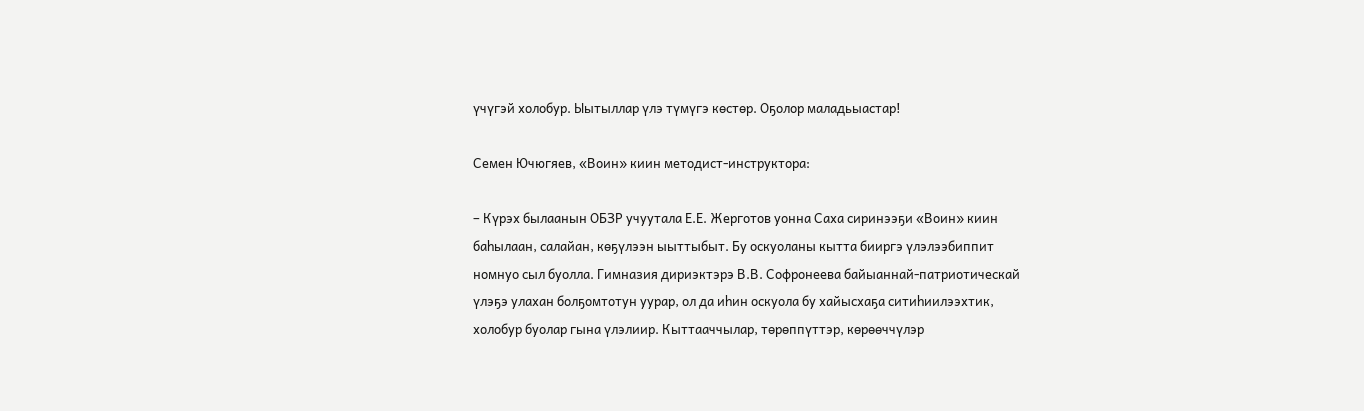үчүгэй холобур. Ыытыллар үлэ түмүгэ көстөр. Оҕолор маладьыастар!

Семен Ючюгяев, «Воин» киин методист-инструктора:

– Күрэх былаанын ОБЗР учуутала Е.Е. Жерготов уонна Саха сиринээҕи «Воин» киин баһылаан, салайан, көҕүлээн ыыттыбыт. Бу оскуоланы кытта бииргэ үлэлээбиппит номнуо сыл буолла. Гимназия дириэктэрэ В.В. Софронеева байыаннай-патриотическай үлэҕэ улахан болҕомтотун уурар, ол да иһин оскуола бу хайысхаҕа ситиһиилээхтик, холобур буолар гына үлэлиир. Кыттааччылар, төрөппүттэр, көрөөччүлэр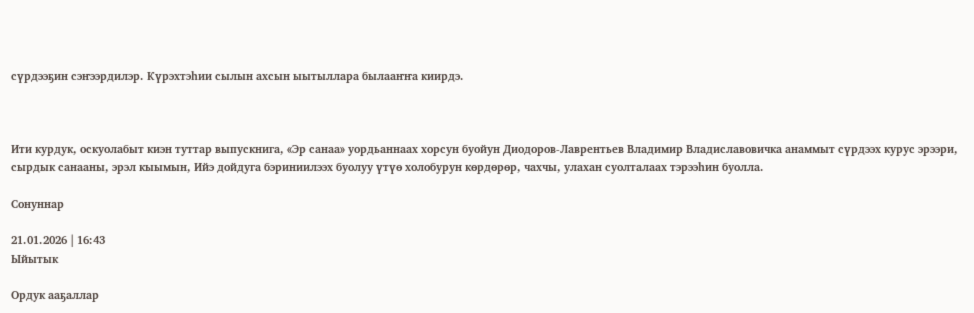сүрдээҕин сэҥээрдилэр. Күрэхтэһии сылын ахсын ыытыллара былааҥҥа киирдэ.



Ити курдук, оскуолабыт киэн туттар выпускнига, «Эр санаа» уордьаннаах хорсун буойун Диодоров-Лаврентьев Владимир Владиславовичка анаммыт сүрдээх курус эрээри, сырдык санааны, эрэл кыымын, Ийэ дойдуга бэриниилээх буолуу үтүө холобурун көрдөрөр, чахчы, улахан суолталаах тэрээһин буолла.

Сонуннар

21.01.2026 | 16:43
Ыйытык

Ордук ааҕаллар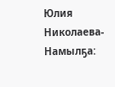Юлия Николаева-Намылҕа: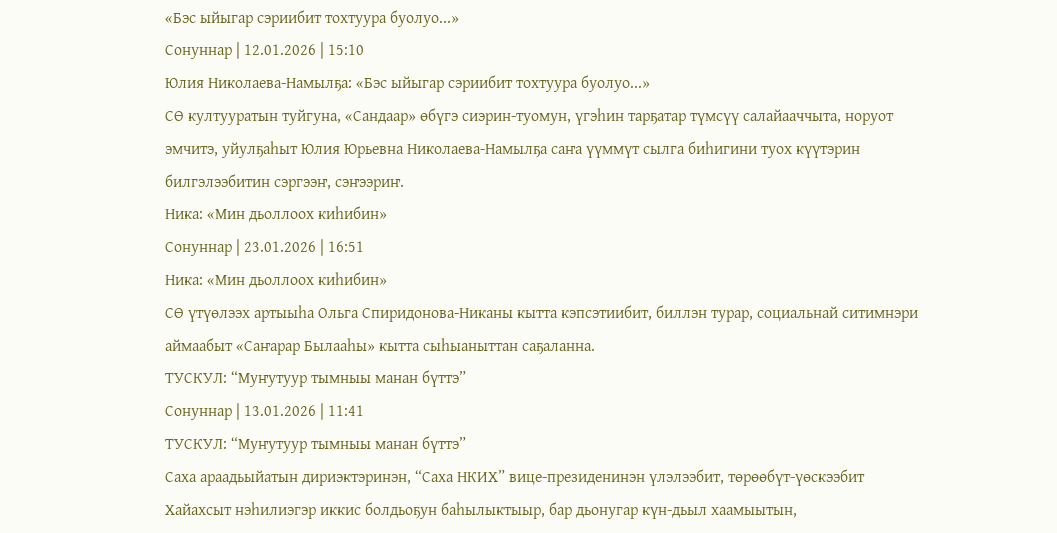«Бэс ыйыгар сэриибит тохтуура буолуо...»
Сонуннар | 12.01.2026 | 15:10
Юлия Николаева-Намылҕа: «Бэс ыйыгар сэриибит тохтуура буолуо...»
СӨ култууратын туйгуна, «Сандаар» өбүгэ сиэрин-туомун, үгэһин тарҕатар түмсүү салайааччыта, норуот эмчитэ, уйулҕаһыт Юлия Юрьевна Николаева-Намылҕа саҥа үүммүт сылга биһигини туох күүтэрин билгэлээбитин сэргээҥ, сэҥээриҥ.
Ника: «Мин дьоллоох киһибин»
Сонуннар | 23.01.2026 | 16:51
Ника: «Мин дьоллоох киһибин»
СӨ үтүөлээх артыыһа Ольга Спиридонова-Никаны кытта кэпсэтиибит, биллэн турар, социальнай ситимнэри аймаабыт «Саҥарар Былааһы» кытта сыһыаныттан саҕаланна.
ТУСКУЛ: “Муҥутуур тымныы манан бүттэ”
Сонуннар | 13.01.2026 | 11:41
ТУСКУЛ: “Муҥутуур тымныы манан бүттэ”
Саха араадьыйатын дириэктэринэн, “Саха НКИХ” вице-президенинэн үлэлээбит, төрөөбүт-үөскээбит Хайахсыт нэһилиэгэр иккис болдьоҕун баһылыктыыр, бар дьонугар күн-дьыл хаамыытын,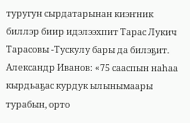туругун сырдатарынан киэҥник биллэр биир идэлээхпит Тарас Лукич Тарасовы -Тускулу бары да билэҕит.
Александр Иванов: «75 сааспын наһаа кырдьаҕас курдук ылынымаары турабын, орто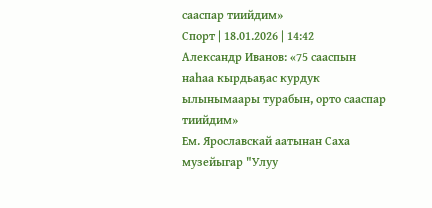сааспар тиийдим»
Спорт | 18.01.2026 | 14:42
Александр Иванов: «75 сааспын наһаа кырдьаҕас курдук ылынымаары турабын, орто сааспар тиийдим»
Ем. Ярославскай аатынан Саха музейыгар "Улуу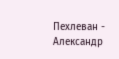Пехлеван - Александр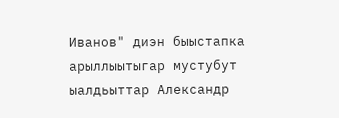Иванов" диэн быыстапка арыллыытыгар мустубут ыалдьыттар Александр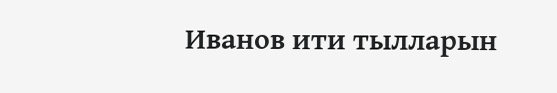Иванов ити тылларын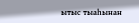ытыс тыаһынан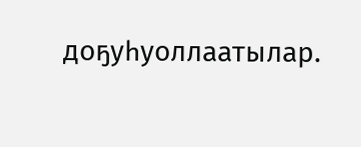доҕуһуоллаатылар.